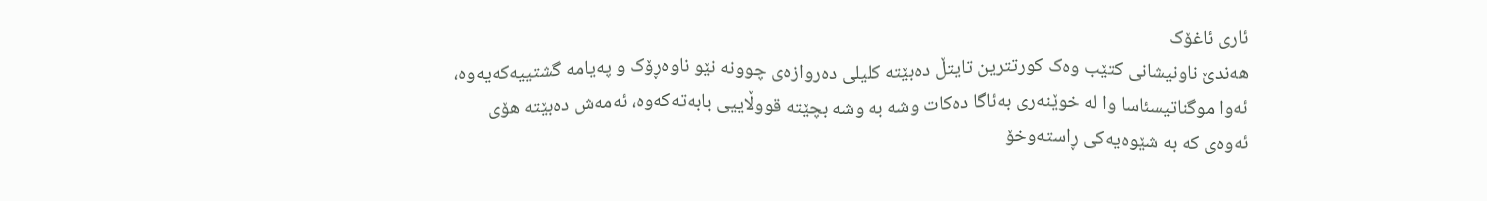ئاری ئاغۆک
هەندێ ناونیشانی کتێب وەک کورتترین تایتڵ دەبێتە کلیلی دەروازەی چوونە نێو ناوەڕۆک و پەیامە گشتییەکەیەوە، ئەوا موگناتیسئاسا وا لە خوێنەری بەئاگا دەکات وشە بە وشە بچێتە قووڵاییی بابەتەکەوە، ئەمەش دەبێتە هۆی ئەوەی کە بە شێوەیەکی ڕاستەوخۆ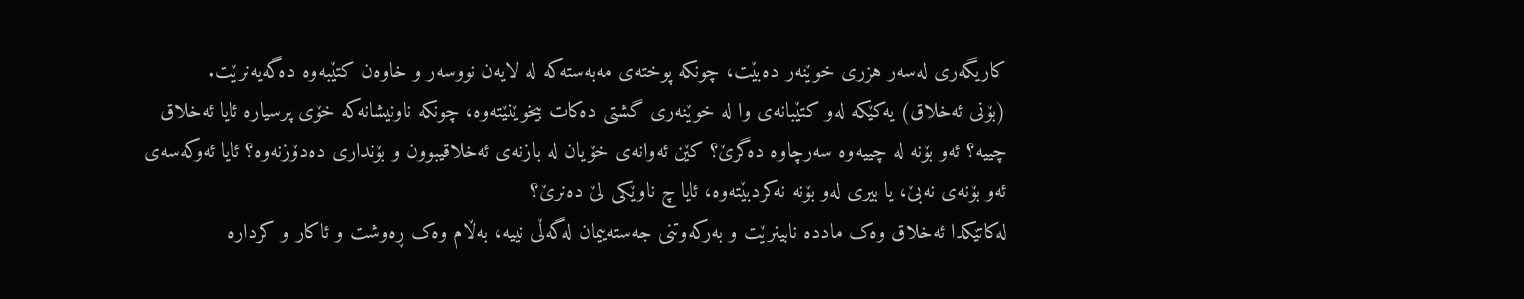کاریگەری لەسەر هزری خوێنەر دەبێت، چونکە پوختەی مەبەستەکە لە لایەن نووسەر و خاوەن کتێبەوە دەگەیەنرێت.
(بۆنی ئەخلاق) یەکێکە لەو کتێبانەی وا لە خوێنەری گشتی دەکات بیخوێنێتەوە، چونکە ناونیشانەکە خۆی پرسیارە ئایا ئەخلاق چییە؟ ئەو بۆنە لە چییەوە سەرچاوە دەگرێ؟ کێن ئەوانەی خۆیان لە بازنەی ئەخلاقیبوون و بۆنداری دەدۆزنەوە؟ ئایا ئەوکەسەی ئەو بۆنەی نەبێ، یا بیری لەو بۆنە نەکردبێتەوە، ئایا چ ناوێکی لێ دەنرێ؟
لەکاتێکدا ئەخلاق وەک ماددە نابینرێت و بەرکەوتنی جەستەییمان لەگەڵی نییە، بەڵام وەک ڕەوشت و ئاکار و کردارە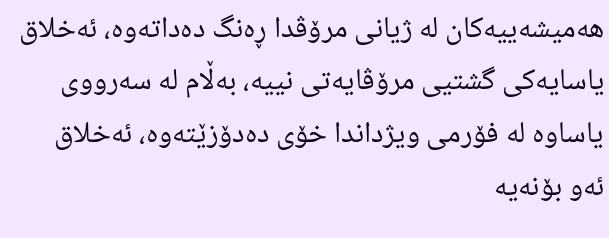هەمیشەییەکان لە ژیانی مرۆڤدا ڕەنگ دەداتەوە، ئەخلاق یاسایەکی گشتیی مرۆڤایەتی نییە، بەڵام لە سەرووی یاساوە لە فۆرمی ویژداندا خۆی دەدۆزێتەوە، ئەخلاق ئەو بۆنەیە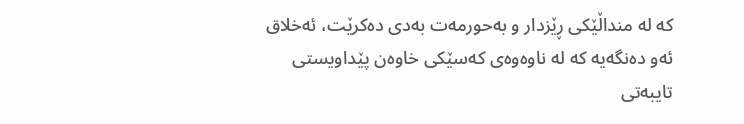کە لە منداڵێکی ڕێزدار و بەحورمەت بەدی دەکرێت، ئەخلاق ئەو دەنگەیە کە لە ناوەوەی کەسێکی خاوەن پێداویستی تایبەتی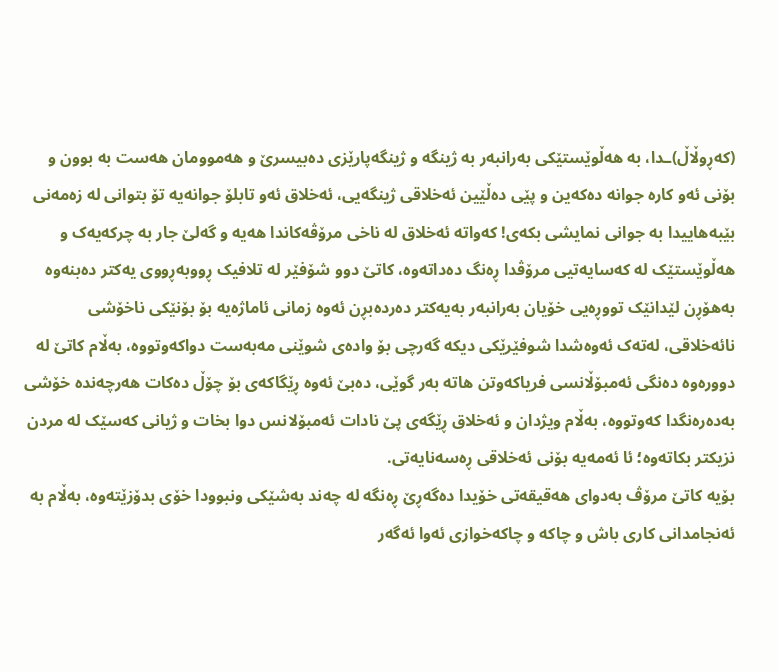(کەڕوڵاڵ)ـدا، بە هەڵوێستێکی بەرانبەر بە ژینگە و ژینگەپارێزی دەبیسرێ و هەموومان هەست بە بوون و بۆنی ئەو کارە جوانە دەکەین و پێی دەڵێین ئەخلاقی ژینگەیی، ئەخلاق ئەو تابلۆ جوانەیە تۆ بتوانی لە زەمەنی بێبەهاییدا بە جوانی نمایشی بکەی! کەواتە ئەخلاق لە ناخی مرۆڤەکاندا هەیە و گەلێ جار بە چرکەیەک و هەڵوێستێک لە کەسایەتیی مرۆڤدا ڕەنگ دەداتەوە، کاتێ دوو شۆفێر لە تلافیک ڕووبەڕووی یەکتر دەبنەوە بەهۆڕن لێدانێک تووڕەیی خۆیان بەرانبەر بەیەکتر دەردەبڕن ئەوە زمانی ئاماژەیە بۆ بۆنێکی ناخۆشی نائەخلاقی، لەتەک ئەوەشدا شوفێرێکی دیکە گەرچی بۆ وادەی شوێنی مەبەست دواکەوتووە، بەڵام کاتێ لە دوورەوە دەنگی ئەمبۆڵانسی فریاکەوتن هاتە بەر گوێی، دەبێ ئەوە ڕێگاکەی بۆ چۆڵ دەکات هەرچەندە خۆشی بەدەرەنگدا کەوتووە، بەڵام ویژدان و ئەخلاق ڕێگەی پێ نادات ئەمبۆلانس دوا بخات و ژیانی کەسێک لە مردن نزیکتر بکاتەوە؛ ئا ئەمەیە بۆنی ئەخلاقی ڕەسەنایەتی.
بۆیە کاتێ مرۆڤ بەدوای هەقیقەتی خۆیدا دەگەڕێ ڕەنگە لە چەند بەشێکی ونبوودا خۆی بدۆزێتەوە، بەڵام بە ئەنجامدانی کاری باش و چاکە و چاکەخوازی ئەوا ئەگەر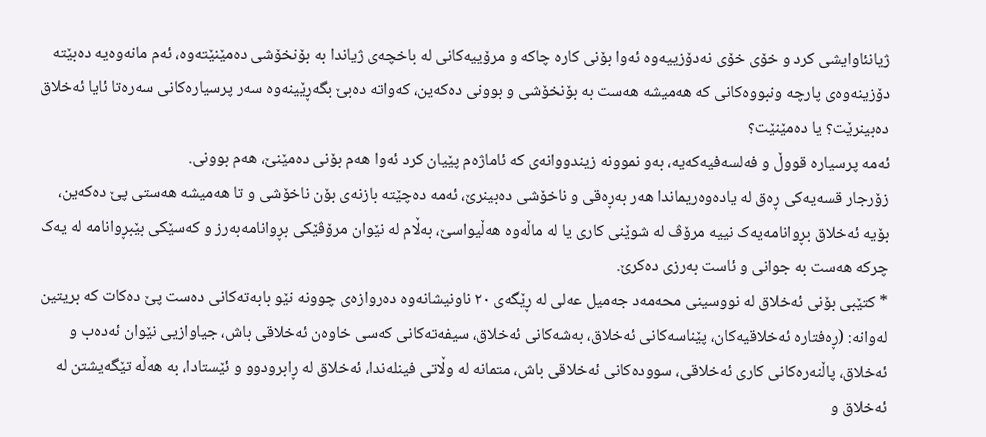ژیانئاوایشی کرد و خۆی خۆی نەدۆزییەوە ئەوا بۆنی کارە چاکە و مرۆییەکانی لە باخچەی ژیاندا بە بۆنخۆشی دەمێنێتەوە، ئەم مانەوەیە دەبێتە دۆزینەوەی پارچە ونبووەکانی کە هەمیشە هەست بە بۆنخۆشی و بوونی دەکەین، کەواتە دەبێ بگەڕێینەوە سەر پرسیارەکانی سەرەتا ئایا ئەخلاق دەبینرێت؟ یا دەمێنێت؟
ئەمە پرسیارە قووڵ و فەلسەفیەکەیە، بەو نموونە زیندووانەی کە ئاماژەم پێیان کرد ئەوا هەم بۆنی دەمێنێ، هەم بوونی.
زۆرجار قسەیەکی ڕەق لە یادەوەریماندا هەر بەڕەقی و ناخۆشی دەبینرێ، ئەمە دەچێتە بازنەی بۆن ناخۆشی و تا هەمیشە هەستی پێ دەکەین، بۆیە ئەخلاق بڕوانامەیەک نییە مرۆڤ لە شوێنی کاری یا لە ماڵەوە هەڵیواسێ، بەڵام لە نێوان مرۆڤێکی بڕوانامەبەرز و کەسێکی بێبڕوانامە لە یەک چرکە هەست بە جوانی و ئاست بەرزی دەکرێ.
* کتێبی بۆنی ئەخلاق لە نووسینی محەمەد جەمیل عەلی لە ڕێگەی ٢٠ ناونیشانەوە دەروازەی چوونە نێو بابەتەکانی دەست پێ دەکات کە بریتین لەوانە: (ڕەفتارە ئەخلاقیەکان، پێناسەکانی ئەخلاق، بەشەکانی ئەخلاق، سیفەتەکانی کەسی خاوەن ئەخلاقی باش، جیاوازیی نێوان ئەدەب و ئەخلاق، پاڵنەرەکانی کاری ئەخلاقی، سوودەکانی ئەخلاقی باش، متمانە لە وڵاتی فینلەندا، ئەخلاق لە ڕابرودوو و ئێستادا، بە هەڵە تێگەیشتن لە ئەخلاق و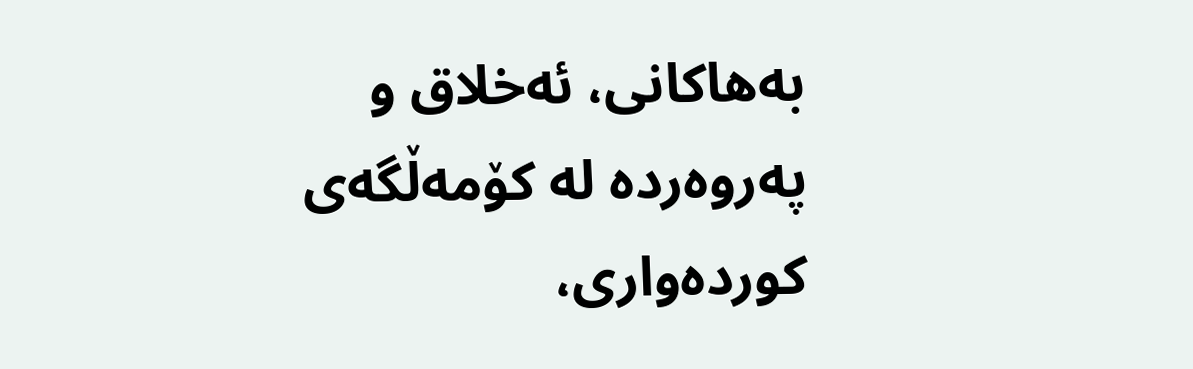بەهاکانی، ئەخلاق و پەروەردە لە کۆمەڵگەی کوردەواری،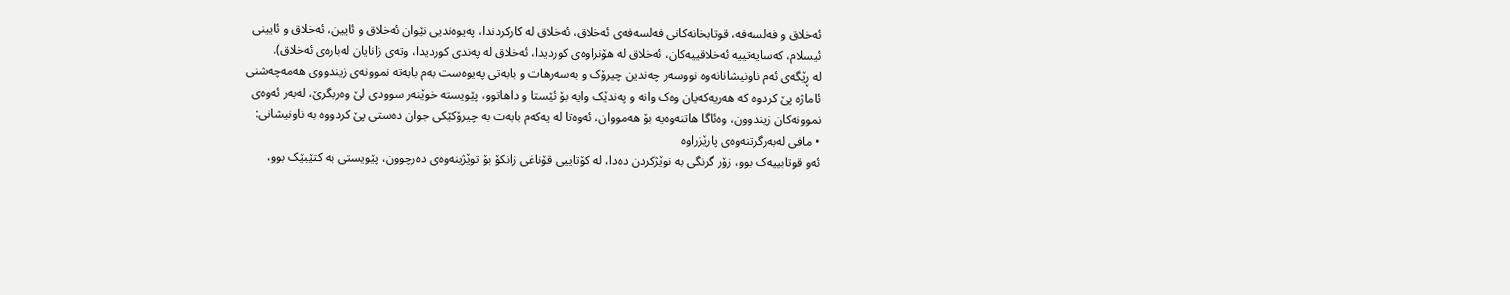ئەخلاق و فەلسەفە، قوتابخانەکانی فەلسەفەی ئەخلاق، ئەخلاق لە کارکردندا، پەیوەندیی نێوان ئەخلاق و ئایین، ئەخلاق و ئایینی ئیسلام، کەسایەتییە ئەخلاقییەکان، ئەخلاق لە هۆنراوەی کوردیدا، ئەخلاق لە پەندی کوردیدا، وتەی زانایان لەبارەی ئەخلاق).
لە ڕێگەی ئەم ناونیشانانەوە نووسەر چەندین چیرۆک و بەسەرهات و بابەتی پەیوەست بەم بابەتە نموونەی زیندووی هەمەچەشنی ئاماژە پێ کردوە کە هەریەکەیان وەک وانە و پەندێک وایە بۆ ئێستا و داهاتوو، پێویستە خوێنەر سوودی لێ وەربگرێ، لەبەر ئەوەی نموونەکان زیندوون، وەئاگا هاتنەوەیە بۆ هەمووان، ئەوەتا لە یەکەم بابەت بە چیرۆکێکی جوان دەستی پێ کردووە بە ناونیشانی:
• مافی لەبەرگرتنەوەی پارێزراوە
ئەو قوتابییەک بوو، زۆر گرنگی بە نوێژکردن دەدا، لە کۆتاییی قۆناغی زانکۆ بۆ توێژینەوەی دەرچوون، پێویستی بە کتێبێک بوو،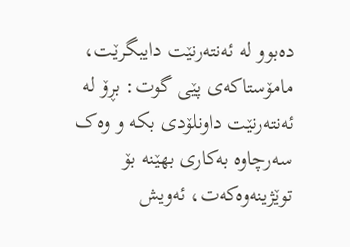دەبوو لە ئەنتەرنێت دایبگرێت، مامۆستاکەی پێی گوت: بڕۆ لە ئەنتەرنێت داونلۆدی بکە و وەک سەرچاوە بەکاری بهێنە بۆ توێژینەوەکەت، ئەویش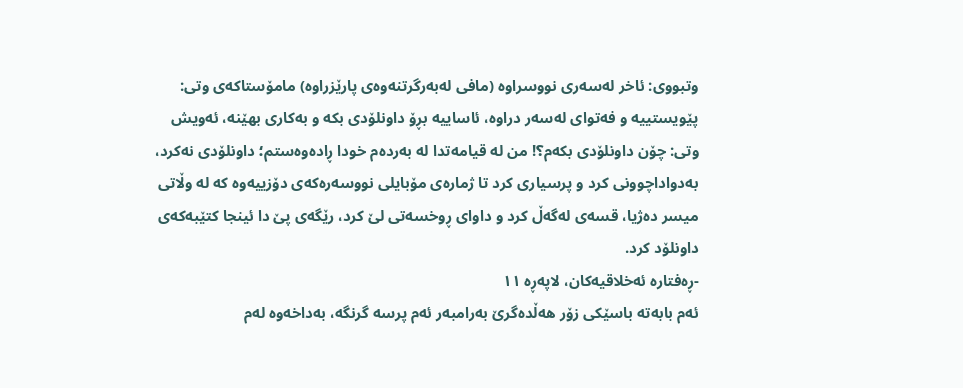وتبووی: ئاخر لەسەری نووسراوە (مافی لەبەرگرتنەوەی پارێزراوە) مامۆستاکەی وتی: پێویستییە و فەتوای لەسەر دراوە، ئاساییە بڕۆ داونلۆدی بکە و بەکاری بهێنە، ئەویش وتی: چۆن داونلۆدی بکەم؟! من لە قیامەتدا لە بەردەم خودا ڕادەوەستم؛ داونلۆدی نەکرد، بەدواداچوونی کرد و پرسیاری کرد تا ژمارەی مۆبایلی نووسەرەکەی دۆزییەوە کە لە وڵاتی میسر دەژیا، قسەی لەگەڵ کرد و داوای ڕوخسەتی لێ کرد، رێگەی پێ دا ئینجا کتێبەکەی داونلۆد کرد.
-ڕەفتارە ئەخلاقیەکان، لاپەڕە ١١
ئەم بابەتە باسێکی زۆر هەڵدەگرێ بەرامبەر ئەم پرسە گرنگە، بەداخەوە لەم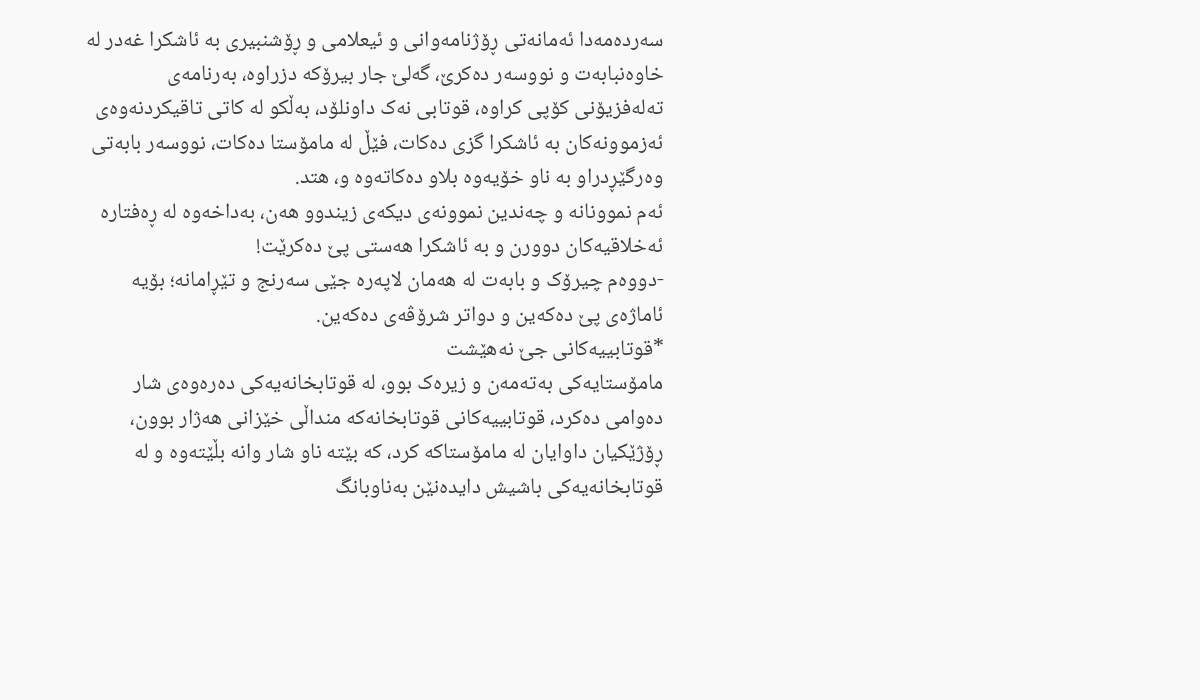سەردەمەدا ئەمانەتی ڕۆژنامەوانی و ئیعلامی و ڕۆشنبیری بە ئاشکرا غەدر لە خاوەنبابەت و نووسەر دەکرێ، گەلێ جار بیرۆکە دزراوە، بەرنامەی تەلەفزیۆنی کۆپی کراوە، قوتابی نەک داونلۆد، بەڵکو لە کاتی تاقیکردنەوەی ئەزموونەکان بە ئاشکرا گزی دەکات، فێڵ لە مامۆستا دەکات، نووسەر بابەتی وەرگێڕدراو بە ناو خۆیەوە بلاو دەکاتەوە و، هتد.
ئەم نموونانە و چەندین نموونەی دیکەی زیندوو هەن، بەداخەوە لە ڕەفتارە ئەخلاقیەکان دوورن و بە ئاشکرا هەستی پێ دەکرێت!
-دووەم چیرۆک و بابەت لە هەمان لاپەرە جێی سەرنج و تێڕامانە؛ بۆیە ئاماژەی پێ دەکەین و دواتر شرۆڤەی دەکەین.
*قوتابییەکانی جێ نەهێشت
مامۆستایەکی بەتەمەن و زیرەک بوو، لە قوتابخانەیەکی دەرەوەی شار دەوامی دەکرد، قوتابییەکانی قوتابخانەکە منداڵی خێزانی هەژار بوون، ڕۆژێکیان داوایان لە مامۆستاکە کرد، کە بێتە ناو شار وانە بڵێتەوە و لە قوتابخانەیەکی باشیش دایدەنێن بەناوبانگ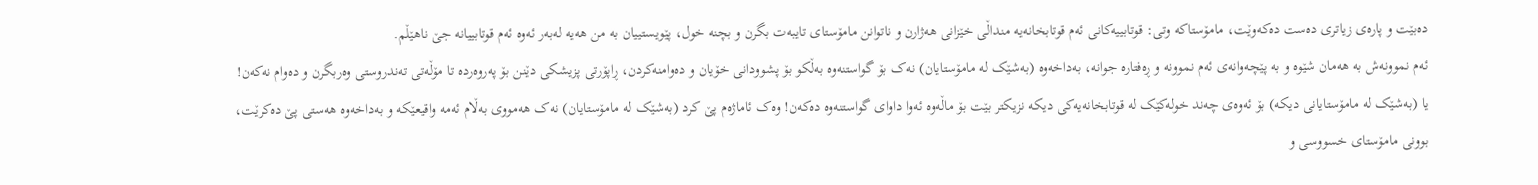دەبێت و پارەی زیاتری دەست دەکەوێت، مامۆستاکە وتی: قوتابییەکانی ئەم قوتابخانەیە منداڵی خێزانی هەژارن و ناتوانن مامۆستای تایبەت بگرن و بچنە خول، پێویستییان بە من هەیە لەبەر ئەوە ئەم قوتابییانە جێ ناهێڵم.
ئەم نموونەش بە هەمان شێوە و بە پێچەوانەی ئەم نموونە و ڕەفتارە جوانە، بەداخەوە (بەشێک لە مامۆستایان) نەک بۆ گواستنەوە بەڵکو بۆ پشوودانی خۆیان و دەوامنەکردن، ڕاپۆرتی پزیشکی دێنن بۆ پەروەردە تا مۆڵەتی تەندروستی وەربگرن و دەوام نەکەن!
یا (بەشێک لە مامۆستایانی دیکە) بۆ ئەوەی چەند خولەکێک لە قوتابخانەیەکی دیکە نزیکتر بێت بۆ ماڵەوە ئەوا داوای گواستنەوە دەکەن! وەک ئاماژەم پێ کرد (بەشێک لە مامۆستایان) نەک هەمووی بەڵام ئەمە واقیعێکە و بەداخەوە هەستی پێ دەکرێت، بوونی مامۆستای خسووسی و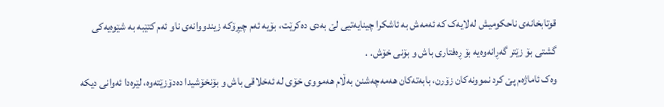قوتابخانەی ناحکومیش لەلایەک کە ئەمەش بە ئاشکرا چینایەتیی لێ بەدی دەکرێت، بۆیە ئەم چیڕۆکە زیندووانەی ناو ئەم کتێبە بە شێوەیەکی گشتی بۆ زێتر گەڕانەوەیە بۆ ڕەفتاری باش و بۆنی خۆش. .
وەک ئاماژەم پێ کرد نموونەکان زۆرن، بابەتەکان هەمەچەشنن بەڵام هەمووی خۆی لە ئەخلاقی باش و بۆنخۆشیدا دەدۆزێتەوە، لێرەدا ئەوانی دیکە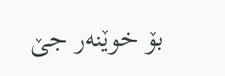بۆ خوێنەر جێ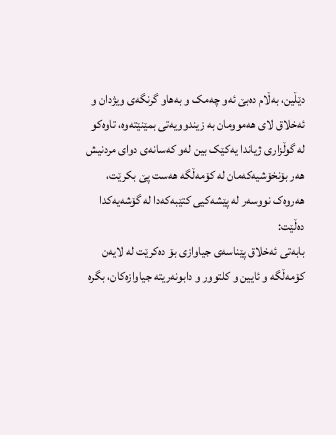دێڵین، بەڵام دەبێ ئەو چەمک و بەهاو گرنگەی ویژدان و ئەخلاق لای هەموومان بە زیندوویەتی بمێنێتەوە، تاوەکو لە گوڵزاری ژیاندا یەکێک بین لەو کەسانەی دوای مردنیش هەر بۆنخۆشیەکەمان لە کۆمەڵگە هەست پێ بکرێت، هەروەک نووسەر لە پێشەکیی کتێبەکەدا لە گۆشەیەکدا دەڵێت:
بابەتی ئەخلاق پێناسەی جیاوازی بۆ دەکرێت لە لایەن کۆمەڵگە و ئایین و کلتوور و دابونەریتە جیاوازەکان، بگرە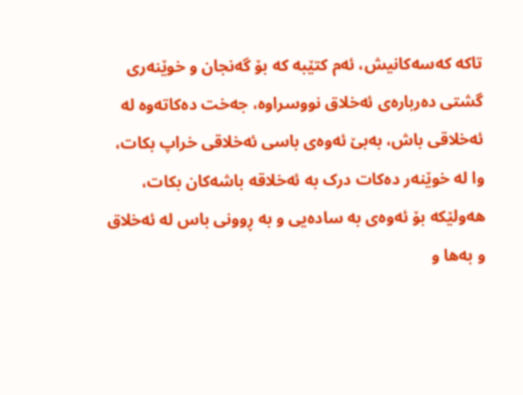تاکە کەسەکانیش، ئەم کتێبە کە بۆ گەنجان و خوێنەری گشتی دەربارەی ئەخلاق نووسراوە، جەخت دەکاتەوە لە ئەخلاقی باش، بەبێ ئەوەی باسی ئەخلاقی خراپ بکات، وا لە خوێنەر دەکات درک بە ئەخلاقە باشەکان بکات، هەولێکە بۆ ئەوەی بە سادەیی و بە ڕوونی باس لە ئەخلاق و بەها و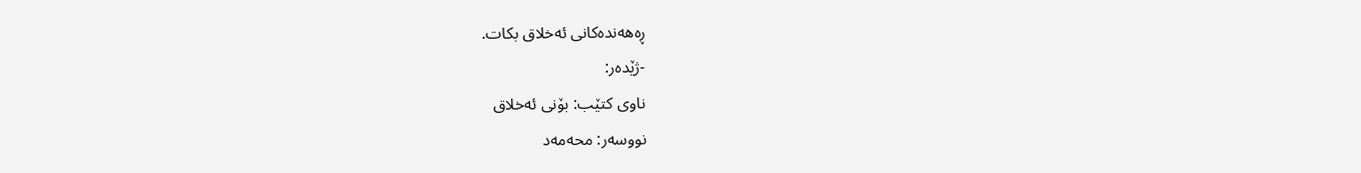ڕەهەندەکانی ئەخلاق بکات.
-ژێدەر:
ناوی کتێب: بۆنی ئەخلاق
نووسەر: محەمەد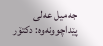جەمیل عەلی
پێداچوونەوە: دکتۆر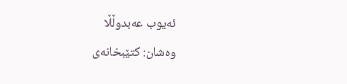ئەیوب عەبدوڵڵا
وەشان: کتێبخانەی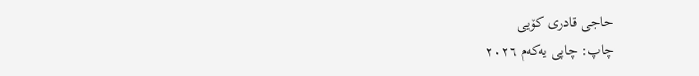حاجی قادری کۆیی
چاپ: چاپی یەکەم ٢٠٢٦